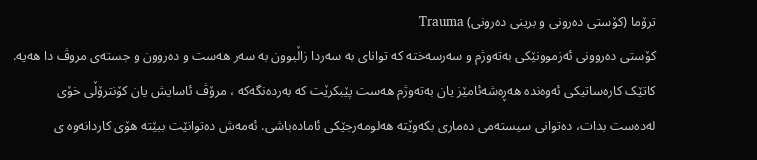ترۆما (کۆستی دەرونی و برینی دەرونی) Trauma
کۆستی دەروونی ئەزموونێکی بەتەوژم و سەرسەختە کە توانای بە سەردا زاڵبوون بە سەر هەست و دەروون و جستەی مروڤ دا هەیە. کاتێک کارەساتیکی ئەوەندە هەڕەشەئامێز یان بەتەوژم هەست پێبکرێت کە بەردەنگەکە ، مرۆڤ ئاسایش یان کۆنترۆڵی خۆی لەدەست بدات، دەتوانی سیستەمی دەماری بکەوێتە هەلومەرجێکی ئامادەباشی. ئەمەش دەتوانێت ببێتە هۆی کاردانەوە ی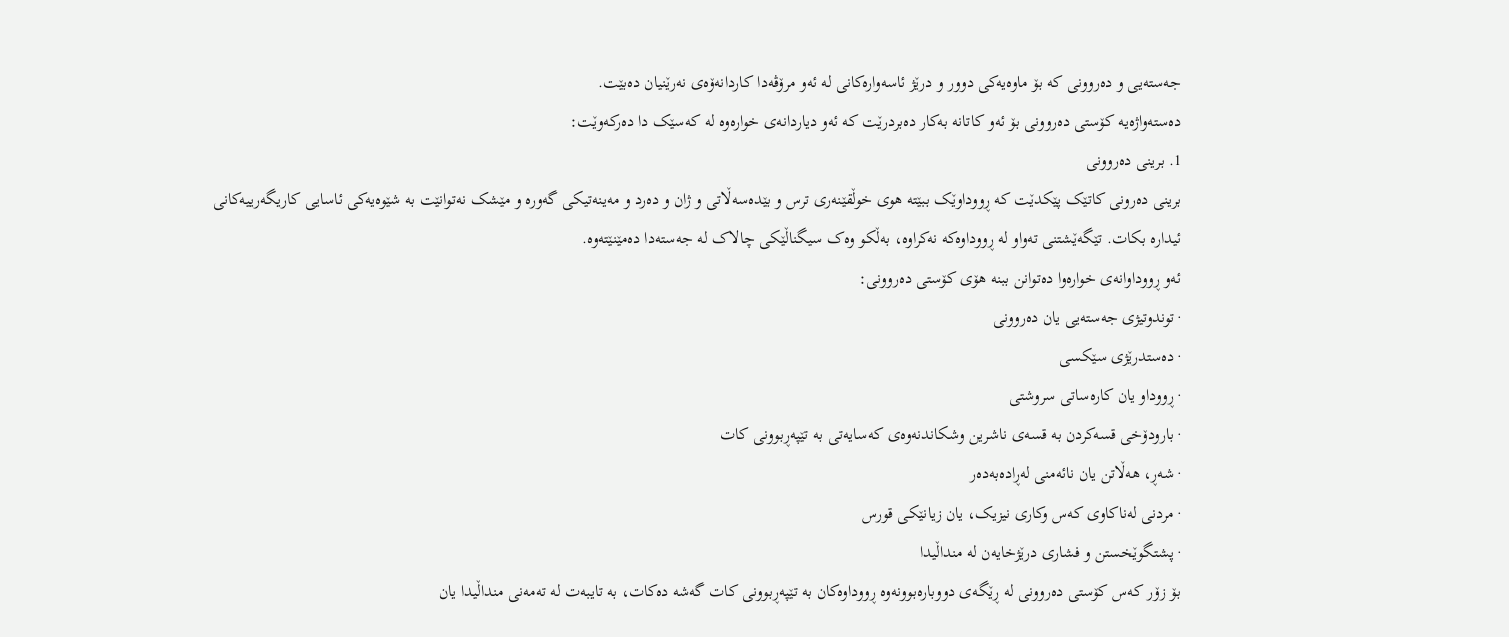جەستەیی و دەروونی کە بۆ ماوەیەکی دوور و درێژ ئاسەوارەکانی لە ئەو مرۆڤەدا کاردانەۆەی نەرێنیان دەبێت.
دەستەواژەیە کۆستی دەروونی بۆ ئەو کاتانە بەکار دەبردرێت کە ئەو دیاردانەی خوارەوە لە کەسێک دا دەرکەوێت:
1. برینی دەروونی
برینی دەرونی کاتێک پێکدێت کە ڕووداوێک ببێتە هوی خوڵقێنەری ترس و بێدەسەڵاتی و ژان و دەرد و مەینەتیکی گەورە و مێشک نەتوانێت بە شێوەیەکی ئاسایی کاریگەرییەکانی ئیدارە بکات. تێگەێشتنی تەواو لە ڕووداوەکە نەکراوە، بەڵکو وەک سیگناڵێکی چالاک لە جەستەدا دەمێنێتەوە.
ئەو ڕووداوانەی خوارەوا دەتوانن ببنە هۆی کۆستی دەروونی:
· توندوتیژی جەستەیی یان دەروونی
· دەستدرێژی سێکسی
· ڕووداو یان کارەساتی سروشتی
· بارودۆخی قسەکردن بە قسەی ناشرین وشکاندنەوەی کەسایەتی بە تێپەڕبوونی کات
· شەڕ، هەڵاتن یان نائەمنی لەڕادەبەدەر
· مردنی لەناکاوی کەس وکاری نیزیک، یان زیانێکی قورس
· پشتگوێخستن و فشاری درێژخایەن لە منداڵیدا
بۆ زۆر کەس کۆستی دەروونی لە ڕێگەی دووبارەبوونەوە ڕووداوەکان بە تێپەڕبوونی کات گەشە دەکات، بە تایبەت لە تەمەنی منداڵیدا یان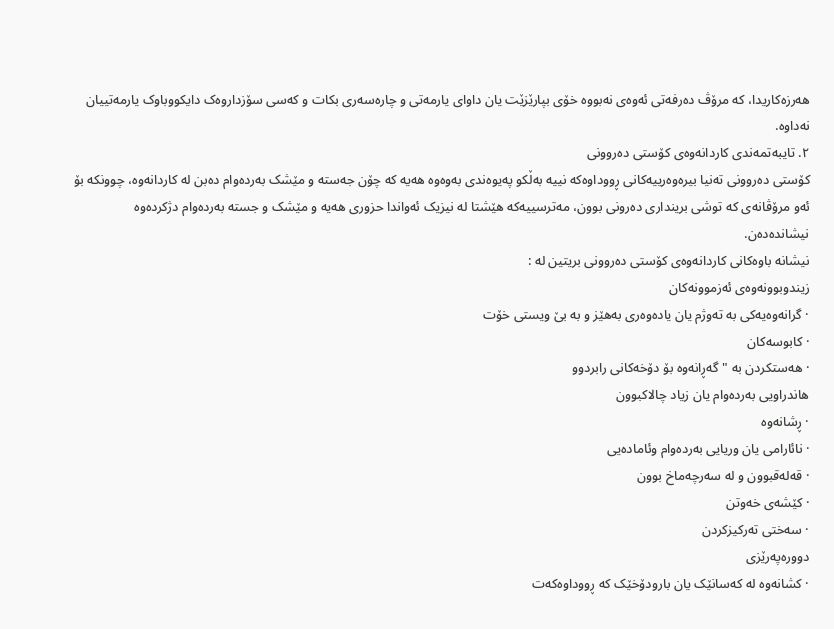هەرزەکاریدا، کە مرۆڤ دەرفەتی ئەوەی نەبووە خۆی بپارێزێت یان داوای یارمەتی و چارەسەری بکات و کەسی سۆزداروەک دایکووباوک یارمەتییان نەداوە.
٢. تایبەتمەندی کاردانەوەی کۆستی دەروونی
کۆستی دەروونی تەنیا بیرەوەرییەکانی ڕووداوەکە نییە بەڵکو پەیوەندی بەوەوە هەیە کە چۆن جەستە و مێشک بەردەوام دەبن لە کاردانەوە، چوونکە بۆ ئەو مرۆڤانەی کە توشی برینداری دەرونی بوون، مەترسییەکە هێشتا لە نیزیک ئەواندا حزوری هەیە و مێشک و جستە بەردەوام دژکردەوە نیشاندەدەن.
نیشانە باوەکانی کاردانەوەی کۆستی دەروونی بریتین لە :
زیندوبوونەوەی ئەزموونەکان
· گرانەوەیەکی بە تەوژم یان یادەوەری بەهێز و بە بێ ویستی خۆت
· کابوسەکان
· هەستکردن بە "گەڕانەوە بۆ دۆخەکانی رابردوو
هاندراویی بەردەوام یان زیاد چالاکبوون
· ڕشانەوە
· نائارامی یان وریایی بەردەوام وئامادەیی
· قەلەقبوون و لە سەرچەماخ بوون
· کێشەی خەوتن
· سەختی تەرکیزکردن
دوورەپەرێزی
· کشانەوە لە کەسانێک یان بارودۆخێک کە ڕووداوەکەت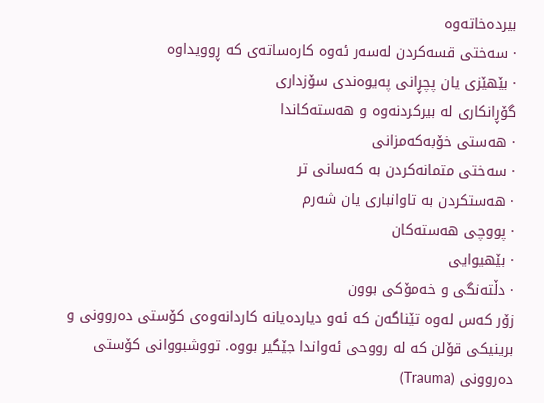بیردەخاتەوە
· سەختی قسەکردن لەسەر ئەوە کارەساتەی کە ڕوویداوە
· بێهێزی یان پچڕانی پەیوەندی سۆزداری
گۆڕانکاری لە بیرکردنەوە و هەستەکاندا
· هەستی خۆبەکەمزانی
· سەختی متمانەکردن بە کەسانی تر
· هەستکردن بە تاوانباری یان شەرم
· پووچی هەستەکان
· بێهیوایی
· دڵتەنگی و خەمۆکی بوون
زۆر کەس لەوە تێناگەن کە ئەو دیاردەیانە کاردانەوەی کۆستی دەروونی و برینیکی قۆلن کە لە رووحی ئەواندا جێگیر بووە. تووشبووانی کۆستی دەروونی (Trauma)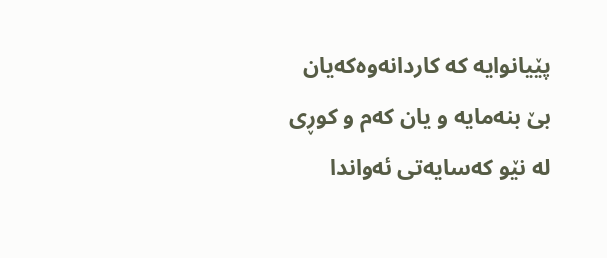پێیانوایە کە کاردانەوەکەیان بێ بنەمایە و یان کەم و کوڕی لە نێو کەسایەتی ئەواندا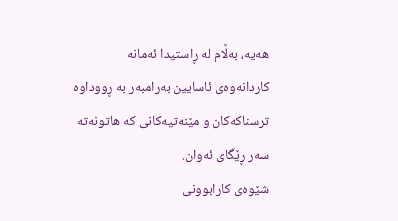هەیە، بەڵام لە ڕاستیدا ئەمانە کاردانەوەی ئاسایین بەرامبەر بە ڕووداوە ترسناکەکان و مێنەتیەکانی کە هاتونەتە سەر ڕێگای ئەوان.
شێوەی کارابوونی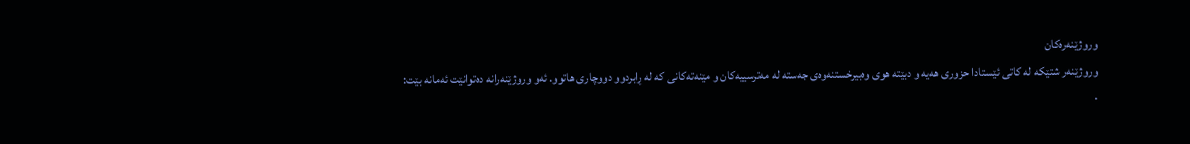وروژێنەرەکان
وروژێنەر شتێکە لە کاتی ئێستادا حزوری هەیە و دبێتە هوی وەبیرخستنەوەی جەستە لە مەترسییەکان و مێنەتەکانی کە لە ڕابردوو دووچاری هاتوو. ئەو وروژێنەرانە دەتوانێت ئەمانە بێت:
·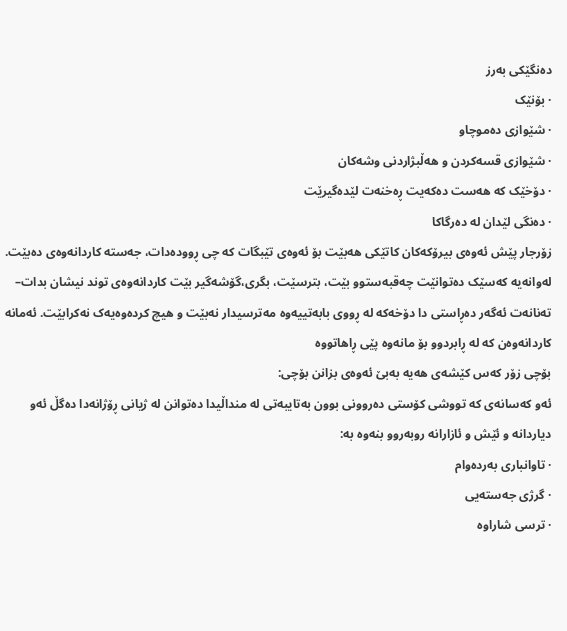دەنگێکی بەرز
· بۆنێک
· شێوازی دەموچاو
· شێوازی قسەکردن و هەڵبژاردنی وشەکان
· دۆخێک کە هەست دەکەیت ڕەخنەت لێدەگیرێت
· دەنگی لێدان لە دەرگاکا
زۆرجار پێش ئەوەی بیرۆکەکان کاتێکی هەبێت بۆ ئەوەی تێبگات کە چی ڕوودەدات، جەستە کاردانەوەی دەبێت. لەوانەیە کەسێک دەتوانێت چەقبەستوو بێت، بترسێت، بگری،گۆشەگیر بێت کاردانەوەی توند نیشان بدات– تەنانەت ئەگەر دەڕاستی دا دۆخەکە لە ڕووی بابەتییەوە مەترسیدار نەبێت و هیچ کردەوەیەک نەکرابێت. ئەمانە کاردانەوەن کە لە ڕابردوو بۆ مانەوە پێی ڕاهاتووە
بۆچی زۆر کەس کێشەی هەیە بەبێ ئەوەی بزانن بۆچی:
ئەو کەسانەی کە تووشی کۆستی دەروونی بوون بەتایبەتی لە منداڵیدا دەتوانن لە ژیانی ڕۆژانەدا دەگڵ ئەو دیاردانە و ئێش و ئازارانە روبەروو بنەوە بە:
· تاوانباری بەردەوام
· گرژی جەستەیی
· ترسی شاراوە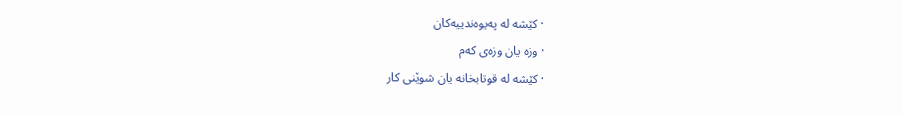· کێشە لە پەیوەندییەکان
· وزە یان وزەی کەم
· کێشە لە قوتابخانە یان شوێنی کار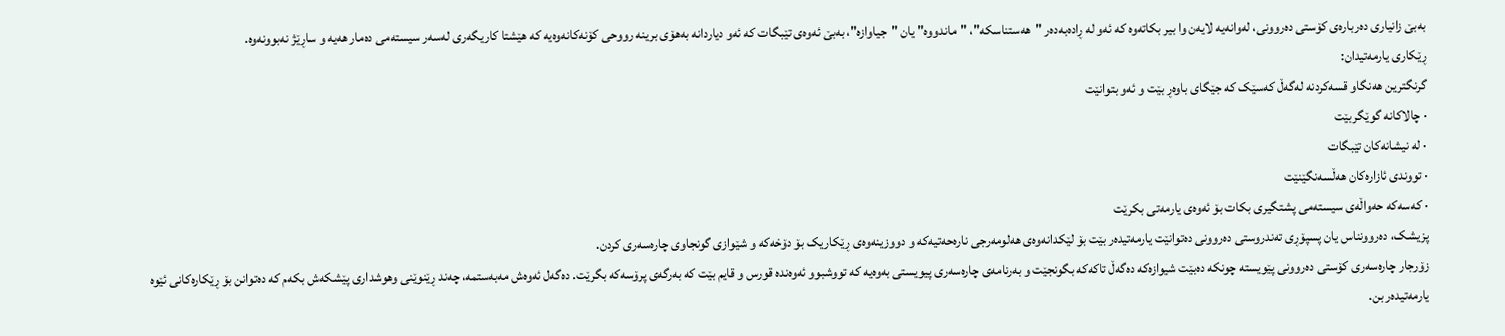بەبێ زانیاری دەربارەی کۆستی دەروونی، لەوانەیە لایەن وا بیر بکاتەوە کە ئەو لە ڕادەبەدەر "هەستناسکە"، "ماندووە" یان "جیاوازە"، بەبێ ئەوەی تێبگات کە ئەو دیاردانە بەهۆی برینە رووحی کۆنەکانەوەیە کە هێشتا کاریگەری لەسەر سیستەمی دەمار هەیە و ساڕێژ نەبوونەوە.
ڕێکاری یارمەتیدان:
گرنگترین هەنگاو قسەکردنە لەگەڵ کەسێک کە جێگای باوەڕ بێت و ئەو بتوانێت
· چالاکانە گوێگربێت
· لە نیشانەکان تێبگات
· تووندی ئازارەکان هەڵسەنگێنێت
· کەسەکە حەواڵەی سیستەمی پشتگیری بکات بۆ ئەوەی یارمەتی بکرێت
پزیشک، دەروونناس یان پسپۆڕی تەندروستی دەروونی دەتوانێت یارمەتیدەر بێت بۆ لێکدانەوەی هەلومەرجی نارەحەتیەکە و دووزینەوەی ڕێکاریک بۆ دۆخەکە و شێوازی گونجاوی چارەسەری کردن.
زۆرجار چارەسەری کۆستی دەروونی پێویستە چونکە دەبێت شیوازەکە دەگەڵ تاکەکە بگونجێت و بەرنامەی چارەسەری پیویستی بەوەیە کە تووشبوو ئەوەندە قورس و قایم بێت کە بەرگەی پرۆسەکە بگرێت. دەگەل ئەوەش مەبەستمە، چەند ڕێنوێنی وهوشداری پێشکەش بکەم کە دەتوانن بۆ ڕێکارەکانی ئێوە یارمەتیدەر بن.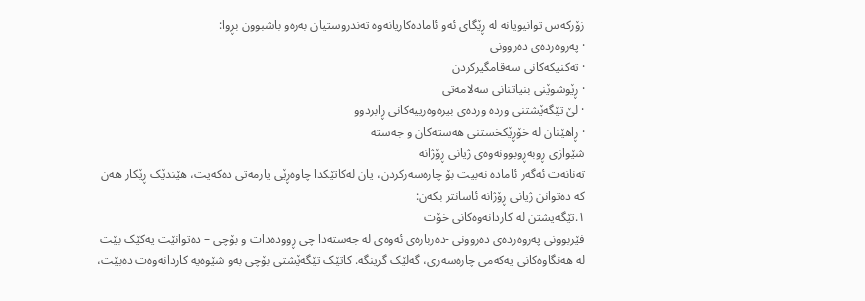زۆرکەس توانیویانە لە ڕێگای ئەو ئامادەکاریانەوە تەندروستیان بەرەو باشبوون بڕوا:
· پەروەردەی دەروونی
· تەکنیکەکانی سەقامگیرکردن
· ڕێوشوێنی بنیاتنانی سەلامەتی
· لێ تێگەێشتنی وردە وردەی بیرەوەرییەکانی ڕابردوو
· ڕاهێنان لە خۆڕێکخستنی هەستەکان و جەستە
شێوازی ڕوبەڕوبوونەوەی ژیانی ڕۆژانە
تەنانەت ئەگەر ئامادە نەبیت بۆ چارەسەرکردن، یان لەکاتێکدا چاوەڕێی یارمەتی دەکەیت، هێندێک ڕێکار هەن کە دەتوانن ژیانی ڕۆژانە ئاسانتر بکەن:
١.تێگەیشتن لە کاردانەوەکانی خۆت
فێربوونی پەروەردەی دەروونی -دەربارەی ئەوەی لە جەستەدا چی ڕوودەدات و بۆچی – دەتوانێت یەکێک بێت لە هەنگاوەکانی یەکەمی چارەسەری، گەلێک گرینگە. کاتێک تێگەێشتی بۆچی بەو شێوەیە کاردانەوەت دەبێت،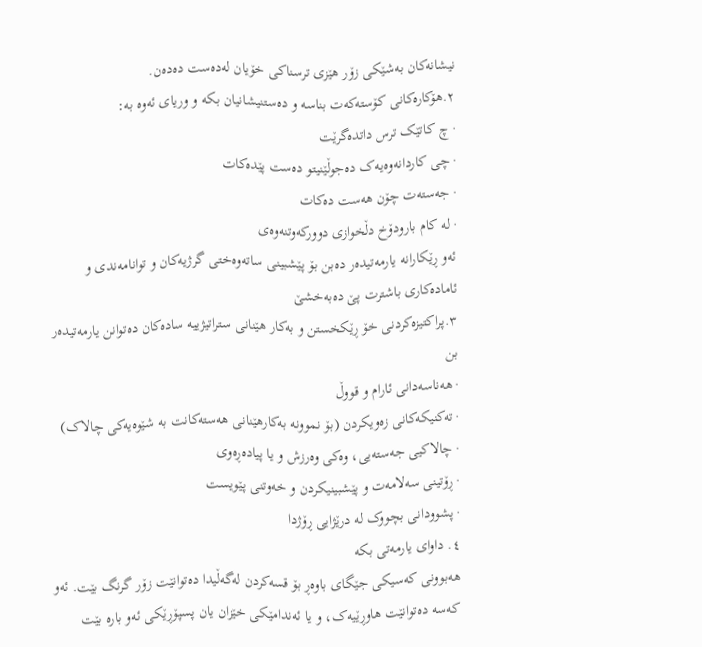نیشانەکان بەشێکی زۆر هێزی ترسناکی خۆیان لەدەست دەدەن.
٢.هۆکارەکانی کۆستەکەت بناسە و دەستنیشانیان بکە و وریای ئەوە بە:
· چ کاتێک ترس داتدەگرێت
· چی کاردانەوەیەک دەجوڵێنیتو دەست پێدەکات
· جەستەت چۆن هەست دەکات
· لە کام بارودۆخ دڵخوازی دوورکەوتنەوەی
ئەو ڕێکارانە یارمەتیدەر دەبن بۆ پێشبینی ساتەوەختی گرژیەکان و توانامەندی و ئامادەکاری باشترت پێ دەبەخشێ
٣.پراکتیزەکردنی خۆ ڕێکخستن و بەکار هێنانی ستراتیژییە سادەکان دەتوانن یارمەتیدەر بن
· هەناسەدانی ئارام و قووڵ
· تەکنیکەکانی زەویکردن (بۆ نموونە بەکارهێنانی هەستەکانت بە شێوەیەکی چالاک)
· چالاکیی جەستەیی، وەکی وەرزش و یا پیادەڕەوی
· ڕۆتینی سەلامەت و پێشبینیکردن و خەوتنی پێویست
· پشوودانی بچووک لە درێژایی ڕۆژدا
٤. داوای یارمەتی بکە
هەبوونی کەسیکی جێگای باوەڕ بۆ قسەکردن لەگەڵیدا دەتوانێت زۆر گرنگ بێت. ئەو کەسە دەتوانێت هاوڕێیەک، و یا ئەندامێکی خێزان یان پسپۆڕێکی ئەو بارە بێت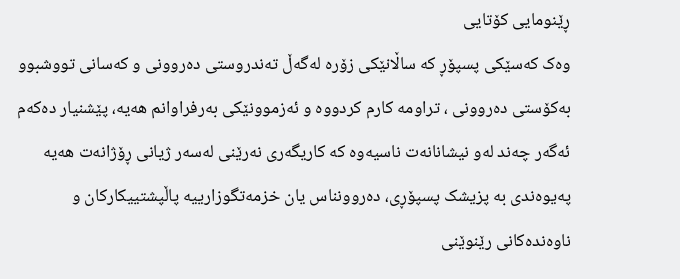ڕێنومایی کۆتایی
وەک کەسێکی پسپۆڕ کە ساڵانێکی زۆرە لەگەڵ تەندروستی دەروونی و کەسانی تووشبوو بەکۆستی دەروونی ، تراومە کارم کردووە و ئەزموونێکی بەرفراوانم هەیە، پێشنیار دەکەم ئەگەر چەند لەو نیشانانەت ناسیەوە کە کاریگەری نەرێنی لەسەر ژیانی ڕۆژانەت هەیە پەیوەندی بە پزیشک پسپۆڕی، دەروونناس یان خزمەتگوزارییە پاڵپشتییکارکان و ناوەندەکانی رێنوێنی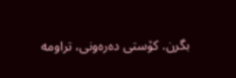بگرن. کۆستی دەرەونی، تراومە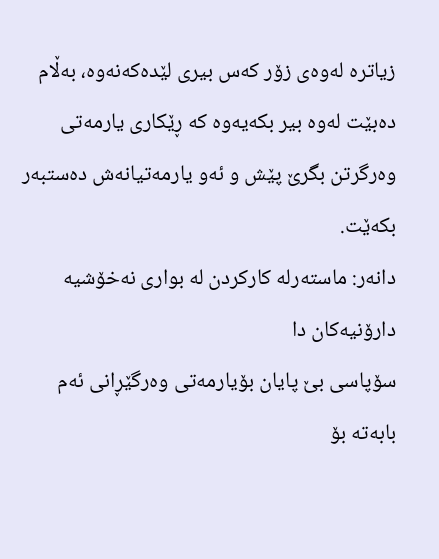زیاترە لەوەی زۆر کەس بیری لێدەکەنەوە، بەڵام دەبێت لەوە بیر بکەیەوە کە ڕێکاری یارمەتی وەرگرتن بگرێ پێش و ئەو یارمەتیانەش دەستبەر بکەێت.
دانەر: ماستەرلە کارکردن لە بواری نەخۆشیە دارۆنیەکان دا
سۆپاسی بێ پایان بۆیارمەتی وەرگێڕانی ئەم بابەتە بۆ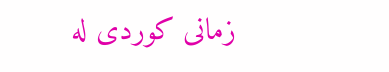زمانی کوردی لە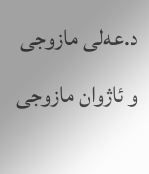د.عەلی مازوجی و ئاژوان مازوجی